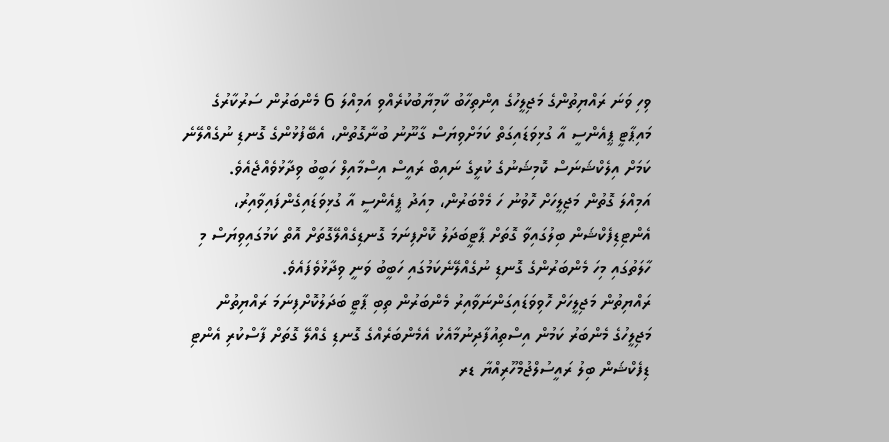ވިހި ވަނަ ރައްޔިތުންގެ މަޖިލީހުގެ އިންތިހާބު ކާމިޔާބުކުރެއްވި އަމިއްލަ 6 މެންބަރުން ސަރުކާރުގެ މައިޕާޓީ ޕީއެންސީ އާ ގުޅިވަޑައިގަތް ކަމަށްވިޔަސް ގާނޫނު ބުނާގޮތުން، އެބޭފުޅުންގެ ގޮނޑި ނުގެއްލޭނެ ކަމަށް އިލެކްޝަނަސް ކޮމިޝަނުގެ ކުރީގެ ނައިބް ރައީސް އިސްމާއިލް ހަބީބު ވިދާޅުވެއްޖެއެވެ.
އަމިއްލަ ގޮތުން މަޖިލީހަށް ހޮވުނު ހަ މެމްބަރުން، މިއަދު ޕީއެންސީ އާ ގުޅިވަޑައިގެންފައިވާއިރު، އެންޓިޑިފެކްޝަން ބިލުގައިވާ ގޮތަށް ޕާޓީބަދަލު ކޮށްފިނަމަ ގޮނޑިގެއްލޭގޮތަށް އޮތް ކަމުގައިވިޔަސް މި ހާލަތުގައި މިހަ މެންބަރުންގެ ގޮނޑި ނުގެއްލޭނެކަމުގައި ހަބީބު ވަނީ ވިދާޅުވެފައެވެ.
ރައްޔިތުން މަޖިލީހަށް ހޮވިވަޑައިގަންނަވާއިރު މެންބަރުން ތިބި ޕާޓީ ބަދަލުކޮށްފިނަމަ ރައްޔިތުން މަޖިލީހުގެ މެންބަރު ކަމުން އިސްތިއުފާދިނުމާއެކު އެމެންބަރެއްގެ ގޮނޑި ގެއްލޭ ގޮތަށް ފާސްކުރި އެންޓި ޑިފެކްޝަން ބިލު ރައީސުލްޖުމްހޫރިއްޔާ ޑރ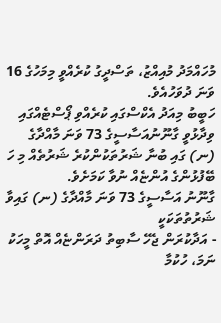މުހައްމަދު މުއިއްޒު، ތަސްދީގު ކުރެއްވީ މިމަހުގެ 16 ވަނަ ދުވަހުއެވެ.
ހަބީބު މިއަދު އެކްސްގައި ކުރެއްވި ޕޯސްޓެއްގައި ވިދާޅުވީ ގާނޫނުއަސާސީގެ 73 ވަނަ މާއްދާގެ (ނ) ގައި ބުނާ ޝަރުތަކުންކުރެ ޝަރުތެއް މި ހަ ބޭފުޅުންގެ އުންޏެއް ނުވާ ކަމަށެވެ.
ގާނޫނު އަސާސީގެ 73 ވަނަ މާއްދާގެ (ނ) ގައިވާ ޝަރުތުތަކަކީ
- އަދާކުރަން ޖެހޭ ސާބިތު ދަރަންޏެއް އޮތް މީހަކު ނަމަ، ހުކުމާ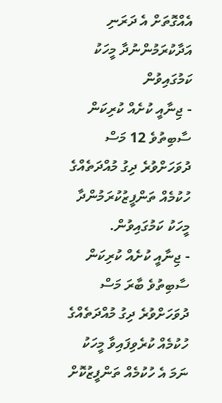އެއްގޮތަށް އެ ދަރަނި އަދާކުރަމުންނުދާ މީހަކު ކަމުގައިވުން
- ޖިނާއީ ކުށެއް ކުރިކަން ސާބިތުވެ 12 މަސް ދުވަހަށްވުރެ ދިގު މުއްދަތެއްގެ ހުކުމެއް ތަންފީޒުކުރަމުންދާ މީހަކު ކަމުގައިވުން.
- ޖިނާއީ ކުށެއް ކުރިކަން ސާބިތުވެ ބާރަ މަސް ދުވަހަށްވުރެ ދިގު މުއްދަތެއްގެ ހުކުމެއް ކުރެވިފައިވާ މީހަކު ނަމަ އެ ހުކުމެއް ތަންފީޒުކޮށް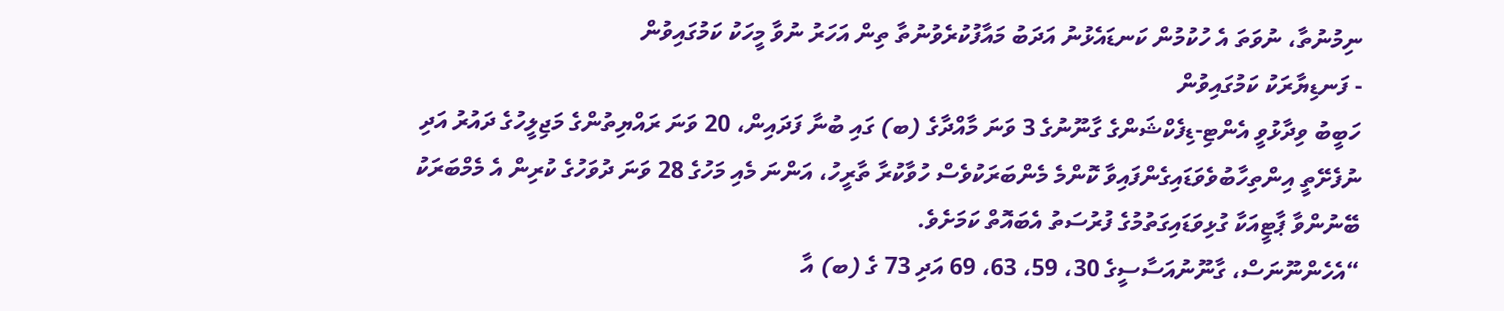ނިމުނުތާ، ނުވަތަ އެ ހުކުމުން ކަނޑައެޅުނު އަދަބު މައާފުކުރެވުނުތާ ތިން އަހަރު ނުވާ މީހަކު ކަމުގައިވުން
- ފަނޑިޔާރަކު ކަމުގައިވުން
ހަބީބު ވިދާޅުވީ އެންޓި-ޑިފެކްޝަންގެ ގާނޫނުގެ 3 ވަނަ މާއްދާގެ (ބ) ގައި ބުނާ ފަދައިން، 20 ވަނަ ރައްޔިތުންގެ މަޖިލީހުގެ ދައުރު އަދި ނުފެށޭތީ އިންތިހާބުވެވަޑައިގެންފައިވާ ކޮންމެ މެންބަރަކުވެސް ހުވާކުރާ ތާރީހު، އަންނަ މެއި މަހުގެ 28 ވަނަ ދުވަހުގެ ކުރިން އެ މެމްބަރަކު ބޭނުންވާ ޕާޓީއަކާ ގުޅިވަޑައިގަތުމުގެ ފުރުސަތު އެބައޮތް ކަމަށެވެ.
“އެހެންނޫނަސް، ގާނޫނުއަސާސީގެ 30، 59، 63، 69 އަދި 73 ގެ (ބ) އާ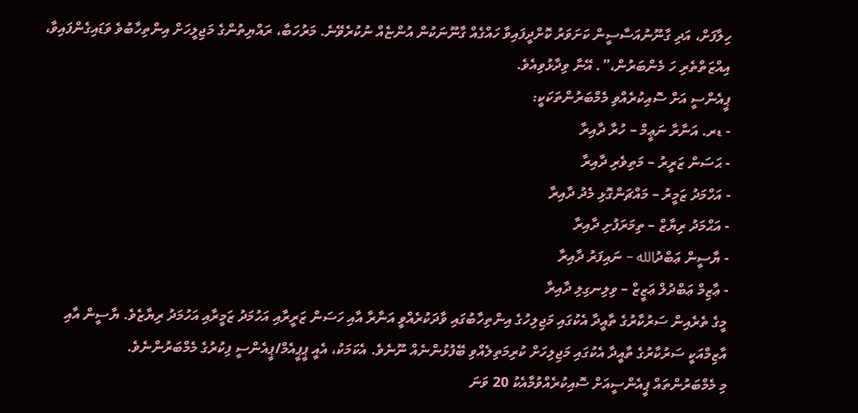ހިލާފަށް، އަދި ގާނޫނުއަސާސީން ކަށަވަރު ކޮށްދީފައިވާ ހައްގެއް ގާނޫނަކުން އުންޏެއް ނުކުރެވޭނެ. މަރުހަބާ، ރައްޔިތުންގެ މަޖިލީހަށް އިންތިހާބުވެ ވަޑައިގެންފައިވާ، އިއްޒަތްތެރި ހަ މެންބަރުން،”. އޭނާ ވިދާޅުވިއެވެ.
ޕީއެންސީ އަށް ސޮއިކުރެއްވި މެމްބަރުންތަކަކީ:
- ޑރ. އަނާރާ ނަޢީމް – ހުރާ ދާއިރާ
- ޙަސަން ޒަރީރު – މަތިވެރި ދާއިރާ
- އަހްމަދު ޒަމީރު – މައްޗަންގޮޅި މެދު ދާއިރާ
- އަޙްމަދު ރިޔާޒް – ތިމަރަފުށި ދާއިރާ
- ޔާސީން ޢަބްދުالله – ނައިފަރު ދާއިރާ
- ޢާޒިމް ޢަބްދުލް ޢަޒީޒް – ވިލިނގިލި ދާއިރާ
މީގެ ތެރެއިން ސަރުކާރުގެ ތާއީދާ އެކުގައި މަޖިލިހުގެ އިންތިހާބުގައި ވާދަކުރެއްވީ އަނާރާ އާއި ހަސަން ޒަރީރާއި އަހުމަދު ޒަމީރާއި އަހުމަދު ރިޔާޒެވެ. ޔާސީން އާއި އާޒިމްއަކީ ސަރުކާރުގެ ތާއީދާ އެކުގައި މަޖިލިހަށް ކުރިމަތިލެއްވި ބޭފުޅުންނެއް ނޫނެވެ. އެކަމަކު، އެއީ ޕީޕީއެމް/ޕީއެންސީ ފިކުރުގެ މެމްބަރުންނެވެ.
މި މެމްބަރުންތައް ޕީއެންސީއަށް ސޮއިކުރެއްވުމާއެކު 20 ވަނަ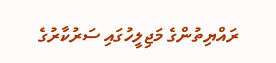ރައްޔިތުންގެ މަޖިލީހުގައި ސަރުކާރުގެ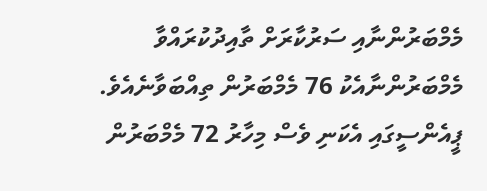މެމްބަރުންނާއި ސަރުކާރަށް ތާއިދުކުރައްވާ މެމްބަރުންނާއެކު 76 މެމްބަރުން ތިއްބަވާނެއެވެ. ޕީއެންސީގައި އެކަނި ވެސް މިހާރު 72 މެމްބަރުން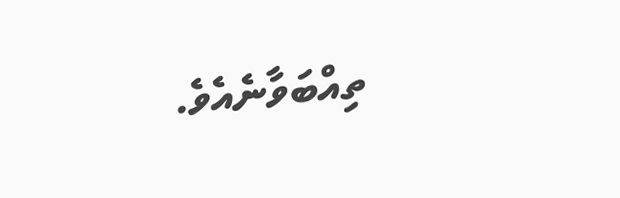ތިއްބަވާނެއެވެ.